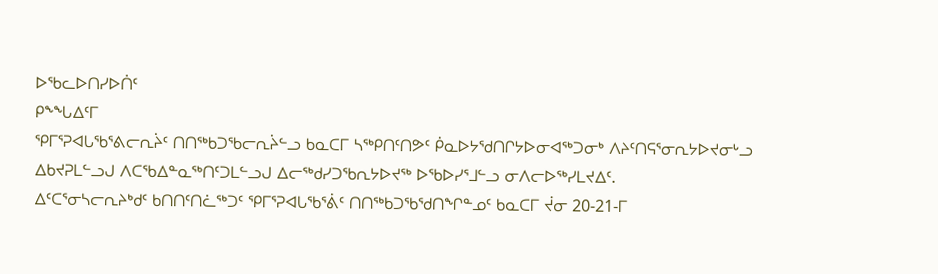ᐅᖃᓚᐅᑎᓯᐅᑏᑦ
ᑭᖕᖓᐃᑦᒥ
ᕿᒥᕐᕈᐊᒐᖃᕐᕕᓕᕆᔩᑦ ᑎᑎᖅᑲᑐᖃᓕᕆᔩᓪᓗ ᑲᓇᑕᒥ ᓴᖅᑭᑎᑦᑎᕗᑦ ᑮᓇᐅᔭᖁᑎᒋᔭᐅᓂᐊᖅᑐᓂᒃ ᐱᔨᑦᑎᕋᕐᓂᕆᔭᐅᔪᓂᒡᓗ ᐃᑲᔪᕈᒪᓪᓗᒍ ᐱᑕᖃᐃᓐᓇᖅᑎᑦᑐᒪᓪᓗᒍ ᐃᓕᖅᑯᓯᑐᖃᕆᔭᐅᔪᖅ ᐅᖃᐅᓯᕐᒧᓪᓗ ᓂᐱᓕᐅᖅᓯᒪᔪᐃᑦ.
ᐃᑦᑕᕐᓂᓴᓕᕆᔨᒃᑯᑦ ᑲᑎᑎᑦᑎᓛᖅᑐᑦ ᕿᒥᕐᕈᐊᒐᖃᕐᕖᑦ ᑎᑎᖅᑲᑐᖃᖁᑎᖏᓐᓄᑦ ᑲᓇᑕᒥ ᔫᓂ 20-21-ᒥ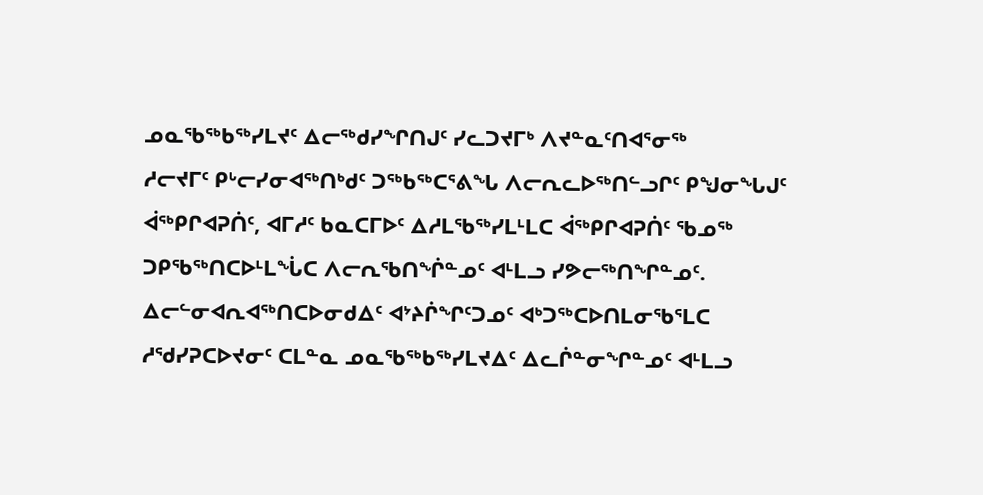ᓄᓇᖃᖅᑲᖅᓯᒪᔪᑦ ᐃᓕᖅᑯᓯᖏᑎᒍᑦ ᓯᓚᑐᔪᒥᒃ ᐱᔪᓐᓇᑦᑎᐊᕐᓂᖅ
ᓱᓕᔪᒥᑦ ᑭᒡᓕᓯᓂᐊᖅᑎᒃᑯᑦ ᑐᖅᑲᖅᑕᕐᕕᖓ ᐱᓕᕆᓚᐅᖅᑎᓪᓗᒋᑦ ᑭᖑᓂᖓᒍᑦ ᐋᖅᑭᒋᐊᕈᑏᑦ, ᐊᒥᓱᑦ ᑲᓇᑕᒥᐅᑦ ᐃᓱᒪᖃᖅᓯᒪᒻᒪᑕ ᐋᖅᑭᒋᐊᕈᑏᑦ ᖃᓄᖅ ᑐᑭᖃᖅᑎᑕᐅᒻᒪᖔᑕ ᐱᓕᕆᖃᑎᖐᓐᓄᑦ ᐊᒻᒪᓗ ᓯᕗᓕᖅᑎᖏᓐᓄᑦ. ᐃᓕᓪᓂᐊᕆᐊᖅᑎᑕᐅᓂᑯᐃᑦ ᐊᔾᔨᒌᖏᑦᑐᓄᑦ ᐊᒃᑐᖅᑕᐅᑎᒪᓂᖃᕐᒪᑕ ᓱᖁᓯᕈᑕᐅᔪᓂᑦ ᑕᒪᓐᓇ ᓄᓇᖃᖅᑲᖅᓯᒪᔪᐃᑦ ᐃᓚᒌᓐᓂᖏᓐᓄᑦ ᐊᒻᒪᓗ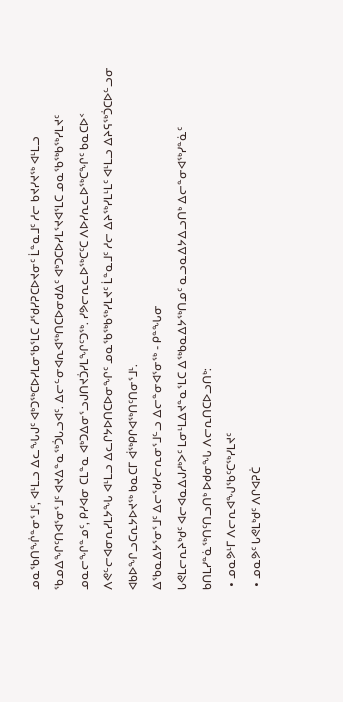ᓄᓇᖃᑎᖐᓐᓂᕐᒧᑦ, ᐊᒻᒪᓗ ᐃᓚᖓᒍᑦ ᐊᒃᑐᖅᑕᐅᓯᒪᓂᖃᕐᒪᑕ ᓱᖁᓯᕈᑕᐅᔪᓂᑦ ᒫᓐᓇᒧᑦ ᓱᓕ ᑲᔪᓯᔪᖅ ᐊᒻᒪᓗ ᖃᓄᐃᖏᑦᑎᐊᕐᓂᕐᒧᑦ ᐊᔪᐃᓐᓇᖅᑑᒐᓗᐊᑦ. ᐃᓕᓪᓂᐊᕆᐊᖅᑎᑕᐅᓂᑯᐃᑦ ᐊᒃᑐᑕᐅᓯᒪᕐᔪᐊᕐᒪᑕ ᓄᓇᖃᖅᑲᖅᓯᒪᔪᑦ ᓄᓇᓕᖏᓐᓄᑦ, ᑭᓯᐊᓂ ᑕᒪᓐᓇ ᐊᒃᑐᐃᓂᕐᓗᒍᑎᔪᑑᓯᒪᖏᑦᑐᖅ. ᓯᕗᓕᕆᓚᐅᖅᑕᑦᑕ ᐱᐅᓯᕆᓚᐅᖅᑕᖏᑦ ᑲᓇᑕᐅᑉ ᐱᕙᓪᓕᐊᓂᕆᓯᒪᔭᖓ ᐊᒻᒪᓗ ᐃᓚᒋᔭᐅᑎᑕᐅᓂᖏᑦ ᓄᓇᖃᖅᑲᖅᓯᒪᔪᑦ ᒫᓐᓇᒧᑦ ᓱᓕ ᐃᔨᖅᓯᒪᒻᒪᑦ ᐊᒻᒪᓗ ᐃᔨᕋᖅᑑᑕᐅᓪᓗᓂ ᐊᑲᐅᖏᓗᑕᕆᔭᐅᔪᖅ ᑲᓇᑕᒥ ᐋᖅᑭᒋᐊᖅᑎᑦᑎᓂᕐᒧᒻ.
ᐃᖃᓇᐃᔭᕐᓂᕐᒧᑦ ᐃᓕᖁᓯᓕᕆᓂᕐᒧᓪᓗ ᐃᓕᓐᓂᐊᕐᓂᖅ - ᑭᓐᖓᓂ
ᒐᕙᒪᓕᕆᔨᒃᑯᑦ ᐊᓕᐊᓇᐃᒍᓱᒃᐳᑦ ᒪᓂᒻᒪᐃᔪᓐᓇᕐᒪᑕ ᐃᖅᑲᓇᐃᔭᖅᑎᓄᑦ ᓇᓗᓇᐃᔭᐃᓗᑎᒃ ᐃᓕᓐᓂᐊᖅᓯᓐᓈᑦ ᑲᑎᒪᓯᓐᓈᖅᑎᑦᑎᓗᑎᒃ ᐅᑯᓂᖓ ᐱᓕᕆᑎᑕᐅᓗᑎᒃ:
 • ᓄᓇᕗᒻᒥ ᐱᓕᕆᐊᖑᖃᑦᑕᖅᓯᒪᔪᑦ
 • ᓄᓇᕗᑦ ᒐᕙᒪᒃᑯᑦ ᐱᒋᐊᕈᑖ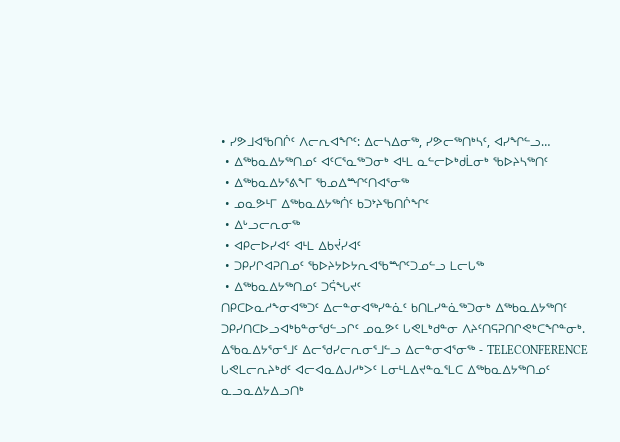• ᓯᕗᒧᐊᖃᑎᒌᑦ ᐱᓕᕆᐊᖏᑦ: ᐃᓕᓴᐃᓂᖅ, ᓯᕗᓕᖅᑎᒃᓴᑦ, ᐊᓯᖏᓪᓗ…
 • ᐃᖅᑲᓇᐃᔭᖅᑎᓄᑦ ᐊᑦᑕᕐᓇᖅᑐᓂᒃ ᐊᒻᒪ ᓇᓪᓕᐅᒃᑯᒫᓂᒃ ᖃᐅᔨᓴᖅᑎᑦ
 • ᐃᖅᑲᓇᐃᔭᕐᕕᖕᒥ ᖃᓄᐃᙱᑦᑎᐊᕐᓂᖅ
 • ᓄᓇᕗᒻᒥ ᐃᖅᑲᓇᐃᔭᖅᑏᑦ ᑲᑐᔾᔨᖃᑎᒌᖏᑦ
 • ᐃᒡᓗᓕᕆᓂᖅ
 • ᐊᑭᓕᐅᓯᐊᑦ ᐊᒻᒪ ᐃᑲᔫᓯᐊᑦ
 • ᑐᑭᓯᒋᐊᕈᑎᓄᑦ ᖃᐅᔨᔭᐅᔭᕆᐊᖃᙱᑦᑐᓄᓪᓗ ᒪᓕᒐᖅ
 • ᐃᖅᑲᓇᐃᔭᖅᑎᓄᑦ ᑐᕌᖓᔪᑦ
ᑎᑭᑕᐅᓇᓱᖕᓂᐊᖅᑐᑦ ᐃᓕᓐᓂᐊᖅᓯᓐᓈᑦ ᑲᑎᒪᓯᓐᓈᖅᑐᓂᒃ ᐃᖅᑲᓇᐃᔭᖅᑎᑦ ᑐᑭᓯᑎᑕᐅᓗᐊᒃᑲᓐᓂᖁᓪᓗᒋᑦ ᓄᓇᕗᑦ ᒐᕙᒪᒃᑯᓐᓂ ᐱᔨᑦᑎᕋᕈᑎᒋᕙᒃᑕᖏᓐᓂᒃ.
ᐃᖃᓇᐃᔭᕐᓂᕐᒧᑦ ᐃᓕᖁᓯᓕᕆᓂᕐᒧᓪᓗ ᐃᓕᓐᓂᐊᕐᓂᖅ - TELECONFERENCE
ᒐᕙᒪᓕᕆᔨᒃᑯᑦ ᐊᓕᐊᓇᐃᒍᓱᒃᐳᑦ ᒪᓂᒻᒪᐃᔪᓐᓇᕐᒪᑕ ᐃᖅᑲᓇᐃᔭᖅᑎᓄᑦ ᓇᓗᓇᐃᔭᐃᓗᑎᒃ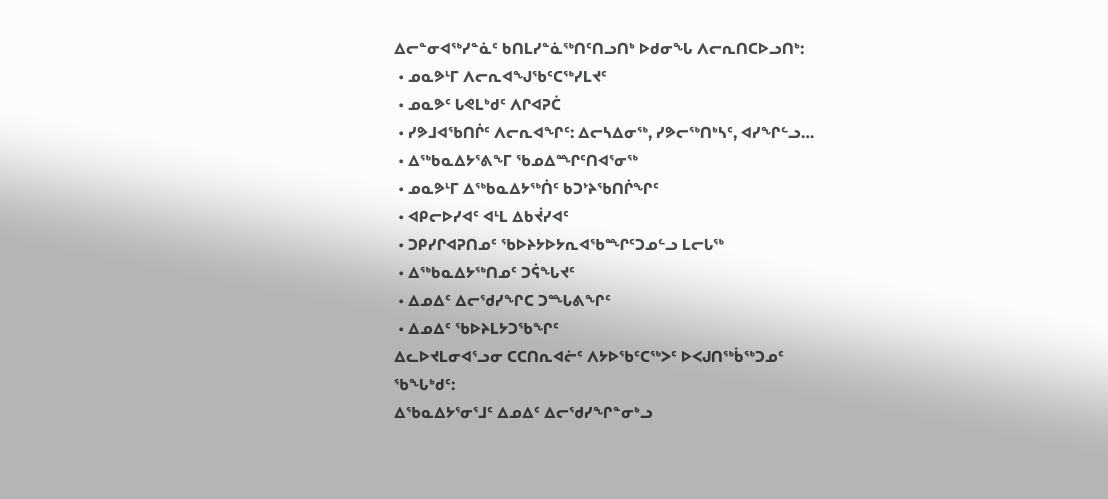ᐃᓕᓐᓂᐊᖅᓯᓐᓈᑦ ᑲᑎᒪᓯᓐᓈᖅᑎᑦᑎᓗᑎᒃ ᐅᑯᓂᖓ ᐱᓕᕆᑎᑕᐅᓗᑎᒃ:
 • ᓄᓇᕗᒻᒥ ᐱᓕᕆᐊᖑᖃᑦᑕᖅᓯᒪᔪᑦ
 • ᓄᓇᕗᑦ ᒐᕙᒪᒃᑯᑦ ᐱᒋᐊᕈᑖ
 • ᓯᕗᒧᐊᖃᑎᒌᑦ ᐱᓕᕆᐊᖏᑦ: ᐃᓕᓴᐃᓂᖅ, ᓯᕗᓕᖅᑎᒃᓴᑦ, ᐊᓯᖏᓪᓗ…
 • ᐃᖅᑲᓇᐃᔭᕐᕕᖕᒥ ᖃᓄᐃᙱᑦᑎᐊᕐᓂᖅ
 • ᓄᓇᕗᒻᒥ ᐃᖅᑲᓇᐃᔭᖅᑏᑦ ᑲᑐᔾᔨᖃᑎᒌᖏᑦ
 • ᐊᑭᓕᐅᓯᐊᑦ ᐊᒻᒪ ᐃᑲᔫᓯᐊᑦ
 • ᑐᑭᓯᒋᐊᕈᑎᓄᑦ ᖃᐅᔨᔭᐅᔭᕆᐊᖃᙱᑦᑐᓄᓪᓗ ᒪᓕᒐᖅ
 • ᐃᖅᑲᓇᐃᔭᖅᑎᓄᑦ ᑐᕌᖓᔪᑦ
 • ᐃᓄᐃᑦ ᐃᓕᖁᓯᖏᑕ ᑐᙵᕕᖏᑦ
 • ᐃᓄᐃᑦ ᖃᐅᔨᒪᔭᑐᖃᖏᑦ
ᐃᓚᐅᔪᒪᓂᐊᕐᓗᓂ ᑕᑕᑎᕆᐊᓖᑦ ᐱᔭᐅᖃᑦᑕᖅᐳᑦ ᐅᐸᒍᑎᖅᑳᖅᑐᓄᑦ
ᖃᖓᒃᑯᑦ:
ᐃᖃᓇᐃᔭᕐᓂᕐᒧᑦ ᐃᓄᐃᑦ ᐃᓕᖁᓯᖏᓐᓂᒃᓗ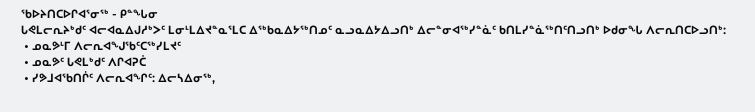ᖃᐅᔨᑎᑕᐅᒋᐊᕐᓂᖅ - ᑭᓐᖓᓂ
ᒐᕙᒪᓕᕆᔨᒃᑯᑦ ᐊᓕᐊᓇᐃᒍᓱᒃᐳᑦ ᒪᓂᒻᒪᐃᔪᓐᓇᕐᒪᑕ ᐃᖅᑲᓇᐃᔭᖅᑎᓄᑦ ᓇᓗᓇᐃᔭᐃᓗᑎᒃ ᐃᓕᓐᓂᐊᖅᓯᓐᓈᑦ ᑲᑎᒪᓯᓐᓈᖅᑎᑦᑎᓗᑎᒃ ᐅᑯᓂᖓ ᐱᓕᕆᑎᑕᐅᓗᑎᒃ:
 • ᓄᓇᕗᒻᒥ ᐱᓕᕆᐊᖑᖃᑦᑕᖅᓯᒪᔪᑦ
 • ᓄᓇᕗᑦ ᒐᕙᒪᒃᑯᑦ ᐱᒋᐊᕈᑖ
 • ᓯᕗᒧᐊᖃᑎᒌᑦ ᐱᓕᕆᐊᖏᑦ: ᐃᓕᓴᐃᓂᖅ,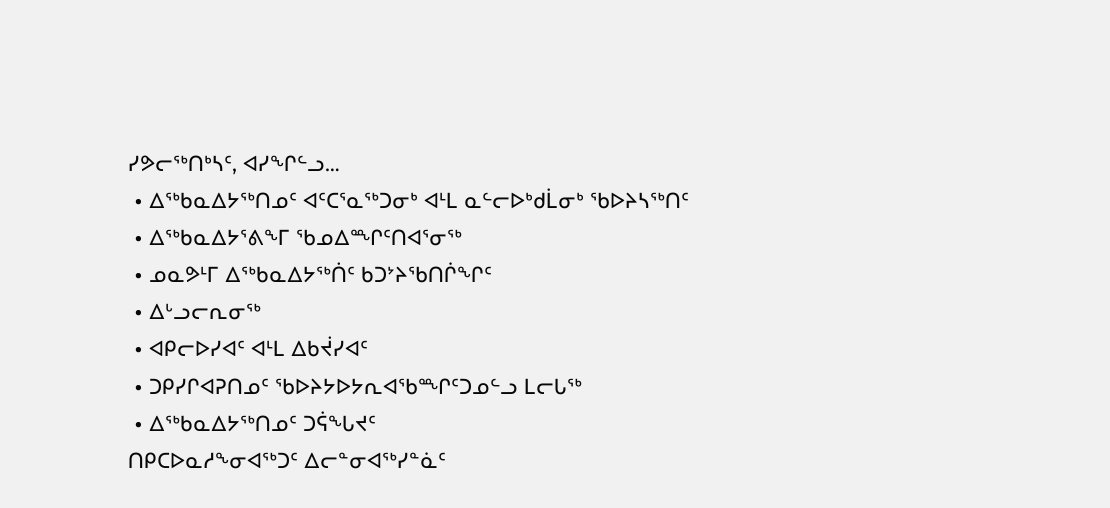ᓯᕗᓕᖅᑎᒃᓴᑦ, ᐊᓯᖏᓪᓗ…
 • ᐃᖅᑲᓇᐃᔭᖅᑎᓄᑦ ᐊᑦᑕᕐᓇᖅᑐᓂᒃ ᐊᒻᒪ ᓇᓪᓕᐅᒃᑯᒫᓂᒃ ᖃᐅᔨᓴᖅᑎᑦ
 • ᐃᖅᑲᓇᐃᔭᕐᕕᖕᒥ ᖃᓄᐃᙱᑦᑎᐊᕐᓂᖅ
 • ᓄᓇᕗᒻᒥ ᐃᖅᑲᓇᐃᔭᖅᑏᑦ ᑲᑐᔾᔨᖃᑎᒌᖏᑦ
 • ᐃᒡᓗᓕᕆᓂᖅ
 • ᐊᑭᓕᐅᓯᐊᑦ ᐊᒻᒪ ᐃᑲᔫᓯᐊᑦ
 • ᑐᑭᓯᒋᐊᕈᑎᓄᑦ ᖃᐅᔨᔭᐅᔭᕆᐊᖃᙱᑦᑐᓄᓪᓗ ᒪᓕᒐᖅ
 • ᐃᖅᑲᓇᐃᔭᖅᑎᓄᑦ ᑐᕌᖓᔪᑦ
ᑎᑭᑕᐅᓇᓱᖕᓂᐊᖅᑐᑦ ᐃᓕᓐᓂᐊᖅᓯᓐᓈᑦ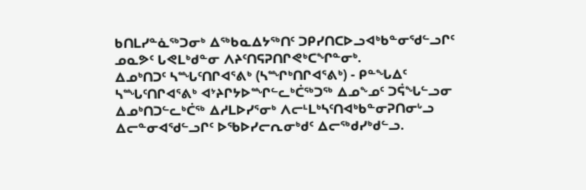ᑲᑎᒪᓯᓐᓈᖅᑐᓂᒃ ᐃᖅᑲᓇᐃᔭᖅᑎᑦ ᑐᑭᓯᑎᑕᐅᓗᐊᒃᑲᓐᓂᖁᓪᓗᒋᑦ ᓄᓇᕗᑦ ᒐᕙᒪᒃᑯᓐᓂ ᐱᔨᑦᑎᕋᕈᑎᒋᕙᒃᑕᖏᓐᓂᒃ.
ᐃᓄᒃᑎᑐᑦ ᓴᙵᑦᑎᒋᐊᕐᕕᒃ (ᓴᙱᒃᑎᒋᐊᕐᕕᒃ) - ᑭᓐᖓᐃᑦ
ᓴᙵᑦᑎᒋᐊᕐᕕᒃ ᐊᔾᔨᒋᔭᐅᙱᓪᓚᒃᑖᖅᑐᖅ ᐃᓄᖕᓄᑦ ᑐᕌᖓᓪᓗᓂ ᐃᓄᒃᑎᑐᓪᓚᒃᑖᖅ ᐃᓱᒪᐅᓯᕐᓂᒃ ᐱᓕᒻᒪᒃᓴᑦᑎᐊᒃᑲᓐᓂᕈᑎᓂᒡᓗ ᐃᓕᓐᓂᐊᖁᓪᓗᒋᑦ ᐅᖃᐅᓯᓕᕆᓂᒃᑯᑦ ᐃᓕᖅᑯᓯᒃᑯᓪᓗ.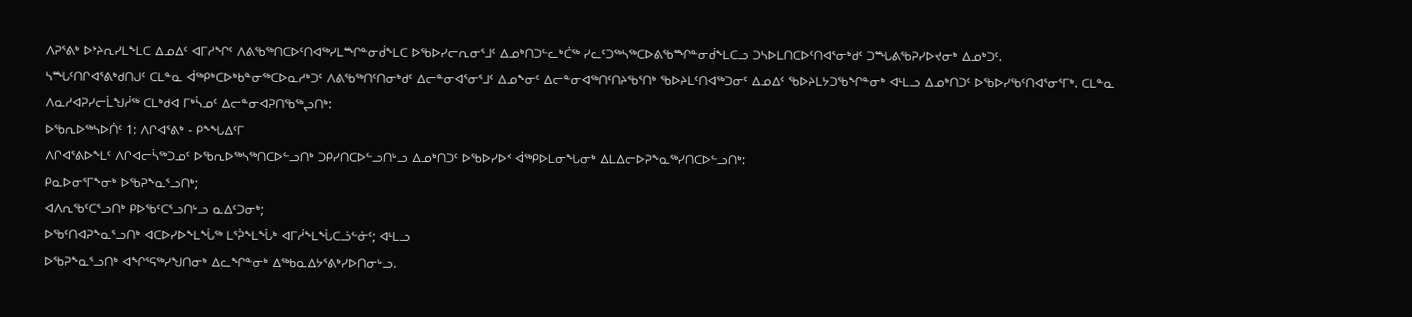ᐱᕈᕐᕕᒃ ᐅᔾᔨᕆᓯᒪᖕᒪᑕ ᐃᓄᐃᑦ ᐊᒥᓱᖏᑦ ᐱᕕᖃᖅᑎᑕᐅᑦᑎᐊᖅᓯᒪᙱᓐᓂᑰᖕᒪᑕ ᐅᖃᐅᓯᓕᕆᓂᕐᒧᑦ ᐃᓄᒃᑎᑐᓪᓚᒃᑖᖅ ᓯᓚᑦᑐᖅᓴᖅᑕᐅᕕᖃᙱᓐᓂᑰᖕᒪᑕᓗ ᑐᓴᐅᒪᑎᑕᐅᑦᑎᐊᕐᓂᒃᑯᑦ ᑐᙵᕕᖃᕈᓯᐅᔪᓂᒃ ᐃᓄᒃᑐᑦ.
ᓴᙵᑦᑎᒋᐊᕐᕕᒃᑯᑎᒍᑦ ᑕᒪᓐᓇ ᐋᖅᑭᒃᑕᐅᒃᑲᓐᓂᖅᑕᐅᓇᓱᒃᑐᑦ ᐱᕕᖃᖅᑎᑦᑎᓂᒃᑯᑦ ᐃᓕᓐᓂᐊᕐᓂᕐᒧᑦ ᐃᓄᖕᓂᑦ ᐃᓕᓐᓂᐊᖅᑎᑦᑎᔨᖃᕐᑎᒃ ᖃᐅᔨᒪᑦᑎᐊᖅᑐᓂᑦ ᐃᓄᐃᑦ ᖃᐅᔨᒪᔭᑐᖃᖏᓐᓂᒃ ᐊᒻᒪᓗ ᐃᓄᒃᑎᑐᑦ ᐅᖃᐅᓯᖃᑦᑎᐊᕐᓂᕐᒥᒃ. ᑕᒪᓐᓇ ᐱᓇᓱᐊᕈᓯᓕᒫᖑᓲᖅ ᑕᒪᒃᑯᐊ ᒥᒃᓵᓄᑦ ᐃᓕᓐᓂᐊᕈᑎᖃᖅᖢᑎᒃ:
ᐅᖃᕆᐅᖅᓴᐅᑏᑦ 1: ᐱᒋᐊᕐᕕᒃ - ᑭᖕᖓᐃᑦᒥ
ᐱᒋᐊᕐᕕᐅᖕᒪᑦ ᐱᒋᐊᓕᓵᖅᑐᓄᑦ ᐅᖃᕆᐅᖅᓴᖅᑎᑕᐅᓪᓗᑎᒃ ᑐᑭᓯᑎᑕᐅᓪᓗᑎᒡᓗ ᐃᓄᒃᑎᑐᑦ ᐅᖃᐅᓯᐅᑉ ᐋᖅᑭᐅᒪᓂᖓᓂᒃ ᐃᒪᐃᓕᐅᕈᖕᓇᖅᓯᑎᑕᐅᓪᓗᑎᒃ:
ᑭᓇᐅᓂᕐᒥᖕᓂᒃ ᐅᖃᕈᖕᓇᕐᓗᑎᒃ;
ᐊᐱᕆᖃᑦᑕᕐᓗᑎᒃ ᑭᐅᖃᑦᑕᕐᓗᑎᒡᓗ ᓇᐃᑦᑐᓂᒃ;
ᐅᖃᑦᑎᐊᕈᖕᓇᕐᓗᑎᒃ ᐊᑕᐅᓯᐅᖕᒪᖔᖅ ᒪᕐᕉᖕᒪᖔᒃ ᐊᒥᓲᖕᒪᖔᑕᓘᓪᓃᑦ; ᐊᒻᒪᓗ
ᐅᖃᕈᖕᓇᕐᓗᑎᒃ ᐊᖏᕐᕋᖅᓯᖑᑎᓂᒃ ᐃᓚᖏᓐᓂᒃ ᐃᖅᑲᓇᐃᔭᕐᕕᒃᓯᐅᑎᓂᒡᓗ.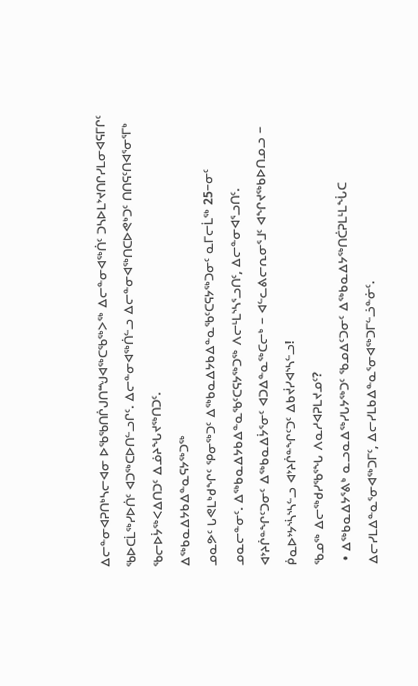ᐃᓕᓐᓂᐊᕈᑎᒃᓴᓕᐊᓂ ᐅᖃᖃᑎᒌᒍᑎᙳᐊᖅᑕᖃᖅᐳᖅ ᐃᓕᓐᓂᐊᖅᑏᑦ ᑐᓴᐅᒪᔾᔪᑎᒋᓯᒪᓂᐊᕋᒥᒋᑦ ᖃᐅᑕᒫᖅᓯᐅᑏᑦ ᐊᑐᖅᑕᐅᑎᓪᓗᒋᑦ. ᐃᓕᓐᓂᐊᖅᑏᓪᓗ ᐃᓕᓐᓂᐊᖅᑎᑕᐅᕙᒃᑐᑦ ᑎᑎᕋᑦᑎᐊᕐᓂᕐᒥᒃ  ᖃᓕᐅᔮᖅᐸᐃᑎᑐᑦ ᐃᓅᔨᖓᔪᖅᑎᑐᑦ.
ᐃᖅᑲᓇᐃᔭᑲᐃᓐᓇᕋᔭᖅᑐᖅ
ᓄᓇᕗᑦ ᒐᕙᒪᒃᑯᖏᑦ ᕿᓂᖅᑐᑦ ᐃᖅᑲᓇᐃᔭᑲᐃᓐᓇᖃᑦᑕᕋᔭᖅᑐᓂᑦ ᓇᒥᓕᒫᖅ 25−ᓂᑦ ᓄᓇᓕᓐᓂᑦ. ᐃᖅᑲᓇᐃᔭᑲᐃᓐᓇᖃᑦᑕᕋᔭᖅᑐᖅ ᐱᓕᒻᒪᔅᓴᕐᓗᑎᑦ, ᐃᓕᓐᓂᐊᕐᓗᑎᑦ. ᐊᔾᔨᒌᓐᖏᑦᑐᓂᑦ ᐃᖅᑲᓇᐃᔮᕐᓂᑦ ᐊᑐᐃᓐᓇᖅᑕᓕᒃ − ᐊᓪᓚᕕᓕᕆᓂᕐᒧᑦ ᐊᖏᔪᖅᑲᐅᑎᓄᓗ − ᑮᓇᐅᔾᔭᔅᓵᔅᓴᓪᓗ ᐊᔾᔨᒌᓐᖏᑦᑐᑦ ᐃᑲᔫᓯᐊᔅᓴᓪᓗ!
ᖃᓄᖅ ᐃᓕᖅᑯᓯᖃᕐᖓ ᐱᓇᓱᐊᕈᒪᔪᓄᑦ?
 • ᐃᖅᑲᓇᐃᔭᕐᕕᒃ ᓇᓗᓇᐃᖅᓯᒐᔭᖅᑐᑦ ᖃᓄᐃᑦᑐᓂᑦ ᐃᖅᑲᓇᐃᔭᖅᑎᑖᕈᒪᒻᒪᖔᑕ ᐃᓕᓯᒪᐃᓐᓇᕐᓂᐊᖅᑐᒥᑦ, ᐃᓕᓯᒪᑲᐃᓐᓇᕐᓂᐊᖅᑐᒥᓪᓘᓐᓃᑦ.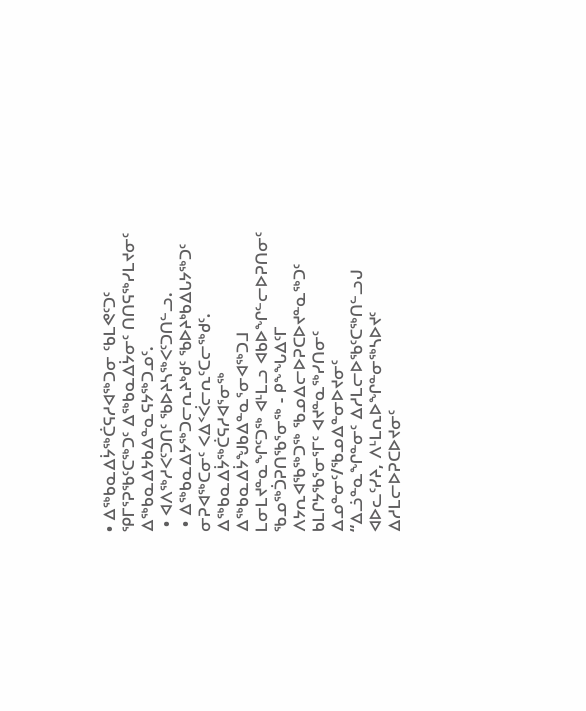• ᐃᖅᑲᓇᐃᔮᖅᑖᕋᓱᐊᖅᑐᓂ ᑦᑲᒪᕙᑦᑐᑦ ᕿᒥᕐᕈᖃᑦᑕᖅᑐᑦ ᐃᖅᑲᓇᐃᔮᓂᑦ ᑎᑎᕋᖅᓯᒪᔪᓂᑦ ᐃᖅᑲᓇᐃᔭᑲᐃᓐᓇᕋᔭᖅᑐᓄᑦ.
 • ᐊᐱᖅᓱᐸᑦᑐᑎᑦ ᖃᐅᔨᓴᖅᐸᑦᑐᑎᓪᓗ.
 • ᐃᖅᑲᓇᐃᔭᖅᑐᓕᕆᔨᒃᑯᑦ ᖃᐅᔨᒃᑲᐃᒐᔭᖅᑐᑦ ᓂᕈᐊᖅᑕᓂᑦ ᐸᐃᑉᐹᓕᕆᑦᑕᓕᖅᑯᑦ.
ᐃᖅᑲᓇᐃᔮᖅᑖᕋᓱᐊᕐᓂᖅ ᐃᖅᑲᓇᐃᔮᖑᑲᐃᓐᓇᕐᓂᐊᖅᑐᒧ
ᒪᓂᒪᔪᓐᓇᖏᑦᑐᖅ ᐊᒻᒪᓗ ᐊᑲᐅᖏᓪᓕᐅᕈᑎᓂᑦ ᖃᓄᖅᑑᕈᑎᖃᕐᓂᖅ - ᑭᖕᖓᐃᑦᒥ
ᐱᔭᕆᐊᖃᖅᑐᖅ ᖃᓄᐃᓕᐅᕈᑕᐅᔪᓐᓇᖅᑐᑦ ᑲᒪᒋᔭᖃᕐᓂᕐᒥᑦ ᐊᔪᓐᓇᖅᓯᑎᓂᑦ ᐃᓄᓐᓂᑦ/ᖃᓄᐃᓐᓂᐅᔪᓂᑦ
“ᐃᓘᓐᓇᖏᓐᓂᑦ ᐃᓱᒪᓕᐅᖃᑦᑕᖅᑎᓪᓗᒍ ᐊᐅᓚᑦᓯᔨ, ᐱᒻᒪᕆᐅᖏᓐᓂᖅᓴᐅᔪᑦ ᐃᓱᒪᓕᐅᕈᑕᐅᔪᓂᑦ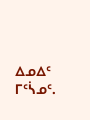ᐃᓄᐃᑦ ᒥᑦᓵᓄᑦ.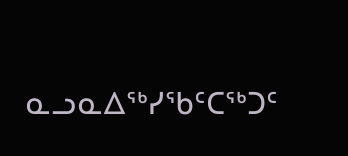ᓇᓗᓇᐃᖅᓯᖃᑦᑕᖅᑐᑦ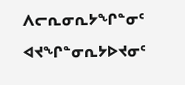ᐱᓕᕆᓂᕆᔭᖏᓐᓂᑦ ᐊᔪᖏᓐᓂᕆᔭᐅᔪᓂᑦ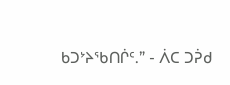ᑲᑐᔾᔨᖃᑎᒌᑦ.” - ᐲᑕ ᑐᕉᑯ